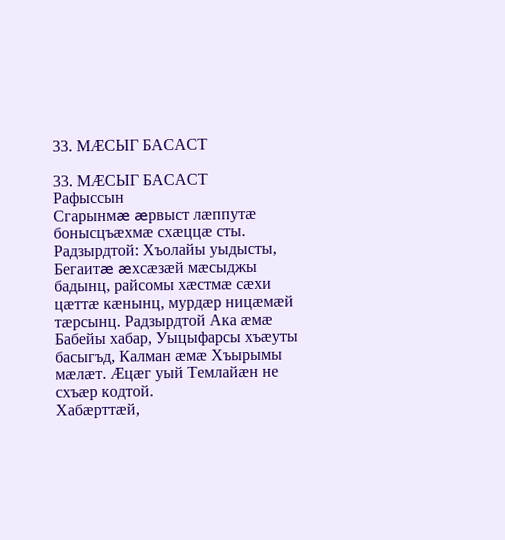33. МÆСЫГ БАСАСТ

33. МÆСЫГ БАСАСТ
Рафыссын
Сгарынмæ æрвыст лæппутæ бонысцъæхмæ схæццæ сты. Радзырдтой: Хъолайы уыдысты, Бегаитæ æхсæзæй мæсыджы бадынц, райсомы хæстмæ сæхи цæттæ кæнынц, мурдæр ницæмæй тæрсынц. Радзырдтой Ака æмæ Бабейы хабар, Уыцыфарсы хъæуты басыгъд, Калман æмæ Хъырымы мæлæт. Æцæг уый Темлайæн не схъæр кодтой.
Хабæрттæй,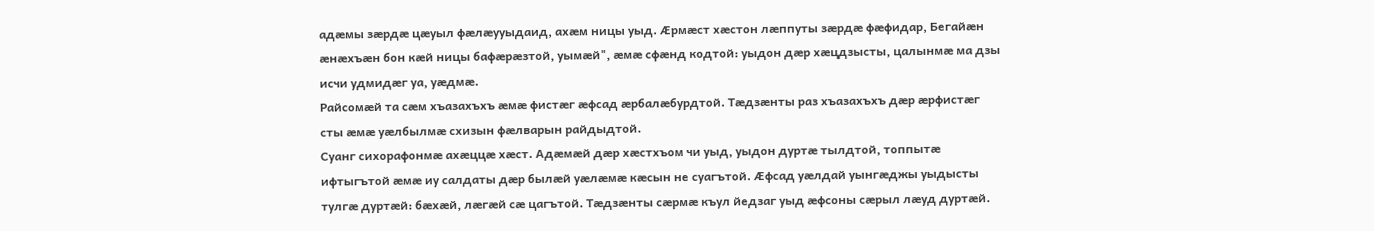адæмы зæрдæ цæуыл фæлæууыдаид, ахæм ницы уыд. Æрмæст хæстон лæппуты зæрдæ фæфидар, Бегайæн æнæхъæн бон кæй ницы бафæрæзтой, уымæй", æмæ сфæнд кодтой: уыдон дæр хæцдзысты, цалынмæ ма дзы исчи удмидæг уа, уæдмæ.
Райсомæй та сæм хъазахъхъ æмæ фистæг æфсад æрбалæбурдтой. Тæдзæнты раз хъазахъхъ дæр æрфистæг сты æмæ уæлбылмæ схизын фæлварын райдыдтой.
Суанг сихорафонмæ ахæццæ хæст. Адæмæй дæр хæстхъом чи уыд, уыдон дуртæ тылдтой, топпытæ ифтыгътой æмæ иу салдаты дæр былæй уæлæмæ кæсын не суагътой. Æфсад уæлдай уынгæджы уыдысты тулгæ дуртæй: бæхæй, лæгæй сæ цагътой. Тæдзæнты сæрмæ къул йедзаг уыд æфсоны сæрыл лæуд дуртæй.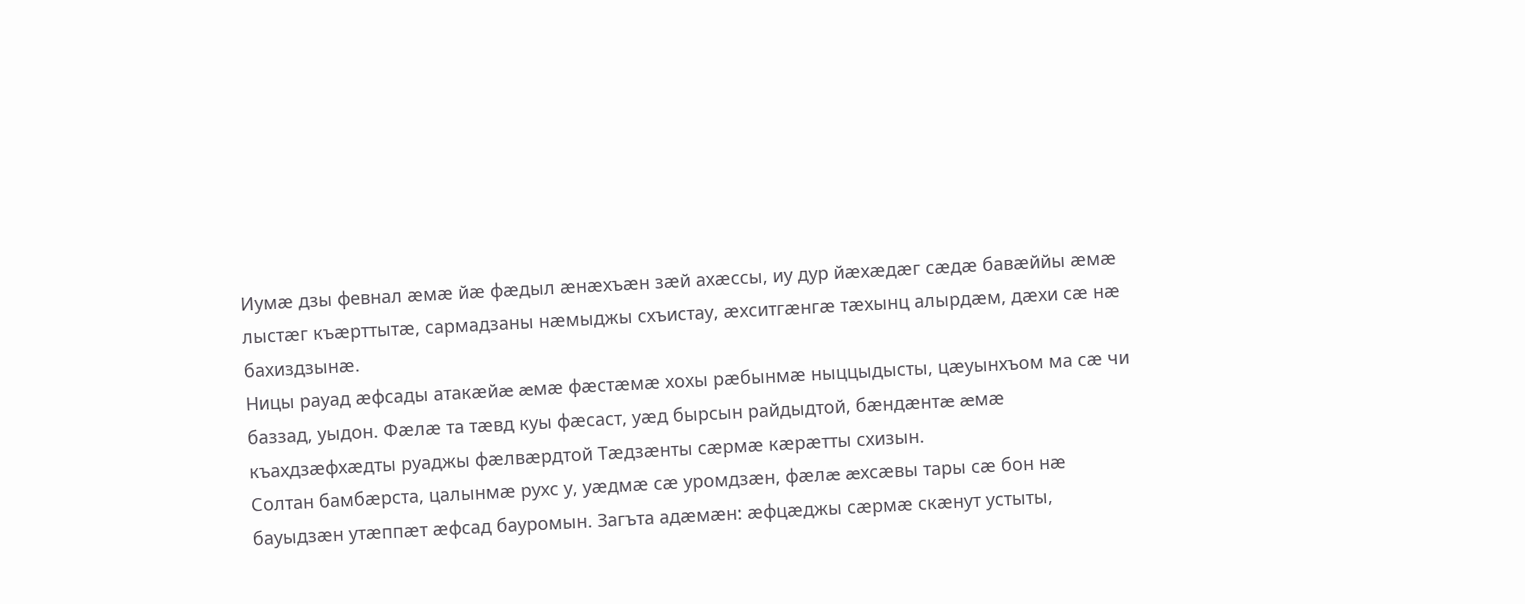Иумæ дзы февнал æмæ йæ фæдыл æнæхъæн зæй ахæссы, иу дур йæхæдæг сæдæ бавæййы æмæ лыстæг къæрттытæ, сармадзаны нæмыджы схъистау, æхситгæнгæ тæхынц алырдæм, дæхи сæ нæ бахиздзынæ.
Ницы рауад æфсады атакæйæ æмæ фæстæмæ хохы рæбынмæ ныццыдысты, цæуынхъом ма сæ чи баззад, уыдон. Фæлæ та тæвд куы фæсаст, уæд бырсын райдыдтой, бæндæнтæ æмæ къахдзæфхæдты руаджы фæлвæрдтой Тæдзæнты сæрмæ кæрæтты схизын.
Солтан бамбæрста, цалынмæ рухс у, уæдмæ сæ уромдзæн, фæлæ æхсæвы тары сæ бон нæ бауыдзæн утæппæт æфсад бауромын. Загъта адæмæн: æфцæджы сæрмæ скæнут устыты,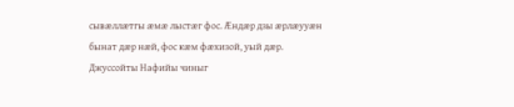сывæллæтгы æмæ лыстæг фос. Æндæр дзы æрлæууæн бынат дæр нæй, фос кæм фæхизой, уый дæр.
Джуссойты Нафийы чиныг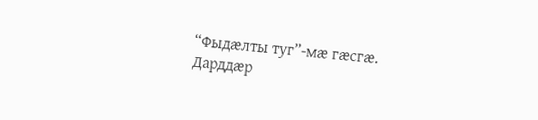“Фыдæлты туг”-мæ гæсгæ.
Дарддæр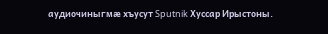аудиочиныгмæ хъусут Sputnik Хуссар Ирыстоны.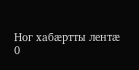Ног хабӕртты лентӕ
0